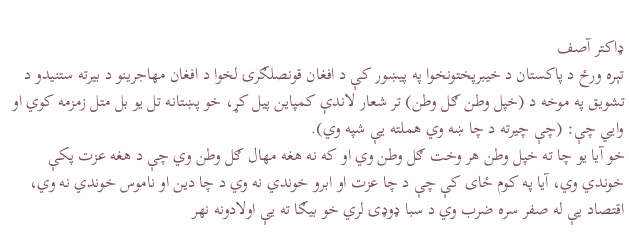ډاکتر آصف
تېره ورځ د پاکستان د خیبرپختونخوا په پیښور کې د افغان قونصلګرۍ لخوا د افغان مهاجرینو د بیرته ستنیدو د تشویق په موخه د (خپل وطن ګل وطن) تر شعار لاندې کمپاین پیل کړ، خو پښتانه تل یو بل متل زمزمه کوي او وایي چې: (چې چیرته د چا ښه وي هملته یې شپه وي).
خو آیا یو چا ته خپل وطن هر وخت ګل وطن وي او که نه هغه مهال ګل وطن وي چې د هغه عزت پکې خوندي وي، آیا په کوم ځای کې چې د چا عزت او ابرو خوندي نه وي د چا دین او ناموس خوندي نه وي، اقتصاد یې له صفر سره ضرب وي د سبا ډوډۍ لري خو بیګا ته یې اولادونه نهر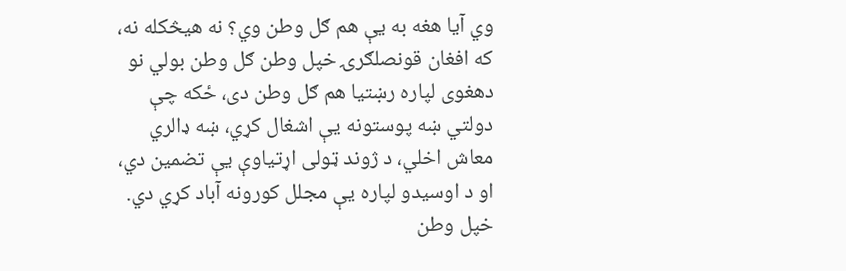وي آیا هغه به یې هم ګل وطن وي؟ نه هیڅکله نه، که افغان قونصلګرۍ خپل وطن ګل وطن بولي نو دهغوی لپاره رښتیا هم ګل وطن دی، ځکه چې دولتي ښه پوستونه یې اشغال کړي، ښه ډالري معاش اخلي، د ژوند ټولی اړتیاوې یې تضمین دي، او د اوسیدو لپاره یې مجلل کورونه آباد کړي دي.
خپل وطن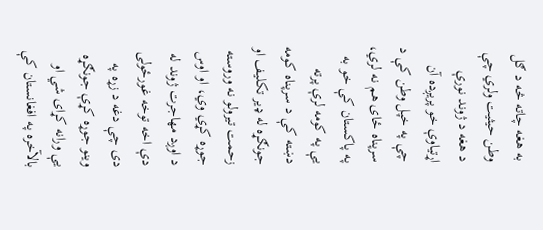به هغه چاته څه د ګل وطن حیثیت ولري چې د هغه د ژوند نورې اړتیاوې خو پریږده آن چې په خپل وطن کې د سرپناه ځای هم نه لري، په پاکستان کې خو به یې په کومه لرې پرته دښته کې د سرپناه کومه جونګړه له ډیر تکلیف او زحمت تیرولو نه وروسته جوړه کړي وي، او اوس د اوږد مهاجرت ژوند له دې اخه توخه غورځولی دی چې دغه د زړه په وینو جوړه کړې جونګړه یې ورانه کړای شي او بالآخره په افغانستان کې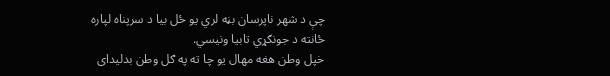چې د شهر ناپرسان بڼه لري یو ځل بیا د سرپناه لپاره ځانته د جونګړي تابیا ونیسي.
خپل وطن هغه مهال یو چا ته په ګل وطن بدلیدای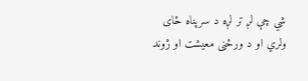شي چې لږ تر لږه د سرپناه ځای ولري او د ورځنی معیشت او ژوند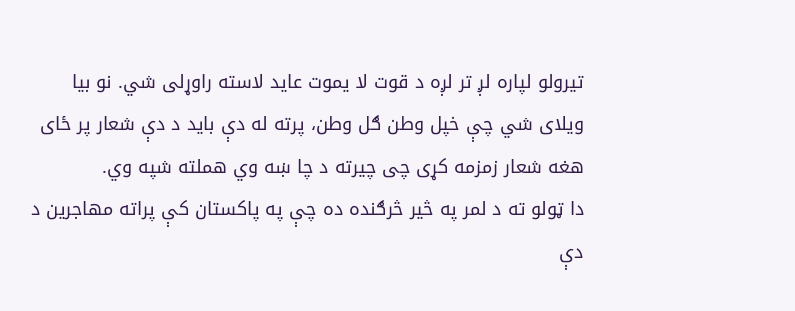تیرولو لپاره لږ تر لږه د قوت لا یموت عاید لاسته راوړلی شي. نو بیا ویلای شي چې خپل وطن ګل وطن، پرته له دې باید د دې شعار پر ځای هغه شعار زمزمه کړی چی چیرته د چا ښه وي هملته شپه وي.
دا ټولو ته د لمر په څیر څرګنده ده چې په پاکستان کې پراته مهاجرین د دې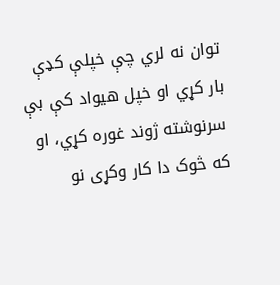توان نه لري چې خپلې کډې بار کړي او خپل هیواد کې بې سرنوشته ژوند غوره کړي، او که څوک دا کار وکړی نو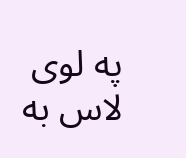په لوی لاس به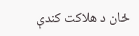ځان د هلاکت کندې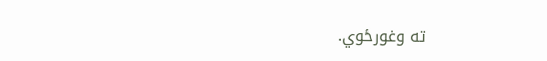ته وغورځوي.